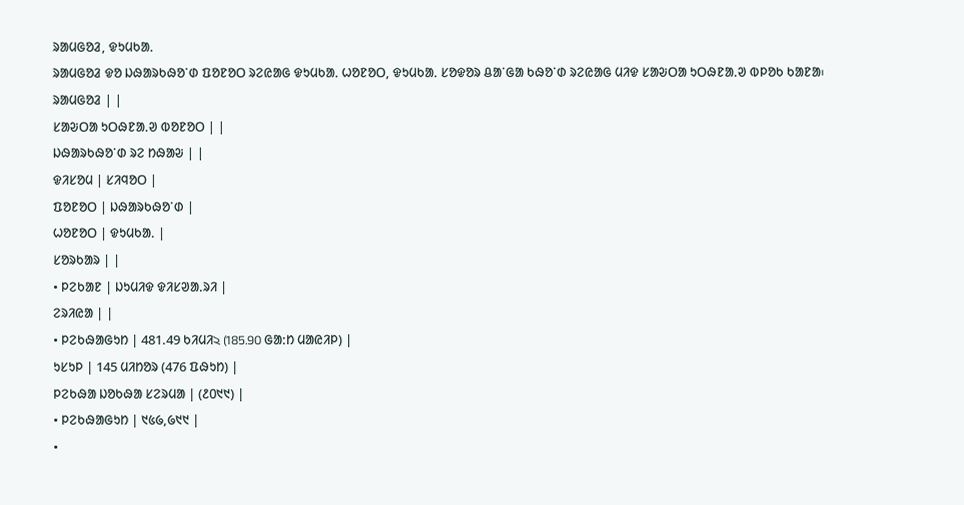ᱨᱟᱢᱜᱚᱲ, ᱫᱩᱢᱠᱟᱹ
ᱨᱟᱢᱜᱚᱲ ᱫᱚ ᱡᱷᱟᱨᱠᱷᱚᱸᱰ ᱯᱚᱱᱚᱛ ᱨᱮᱭᱟᱜ ᱫᱩᱢᱠᱟᱹ ᱦᱚᱱᱚᱛ, ᱫᱩᱢᱠᱟᱹ ᱥᱚᱫᱚᱨ ᱪᱟᱸᱜᱟ ᱠᱷᱚᱸᱰ ᱨᱮᱭᱟᱜ ᱢᱤᱫ ᱥᱟᱶᱛᱟ ᱩᱛᱷᱱᱟᱹᱣ ᱵᱞᱚᱠ ᱠᱟᱱᱟ᱾
ᱨᱟᱢᱜᱚᱲ | |
ᱥᱟᱶᱛᱟ ᱩᱛᱷᱱᱟᱹᱣ ᱵᱚᱱᱚᱛ | |
ᱡᱷᱟᱨᱠᱷᱚᱸᱰ ᱨᱮ ᱴᱷᱟᱶ | |
ᱫᱤᱥᱚᱢ | ᱥᱤᱧᱚᱛ |
ᱯᱚᱱᱚᱛ | ᱡᱷᱟᱨᱠᱷᱚᱸᱰ |
ᱦᱚᱱᱚᱛ | ᱫᱩᱢᱠᱟᱹ |
ᱥᱚᱨᱠᱟᱨ | |
• ᱞᱮᱠᱟᱱ | ᱡᱩᱢᱤᱫ ᱫᱤᱥᱣᱟᱹᱨᱤ |
ᱮᱨᱤᱭᱟ | |
• ᱞᱮᱠᱷᱟᱜᱩᱴ | 481.49 ᱠᱤᱢᱤ২ (185.90 ᱜᱟᱺᱴ ᱢᱟᱭᱤᱞ) |
ᱩᱥᱩᱞ | 145 ᱢᱤᱴᱚᱨ (476 ᱯᱷᱩᱴ) |
ᱞᱮᱠᱷᱟ ᱡᱚᱠᱷᱟ ᱥᱮᱨᱢᱟ | (᱒᱐᱑᱑) |
• ᱞᱮᱠᱷᱟᱜᱩᱴ | ᱑᱕᱙,᱙᱑᱑ |
•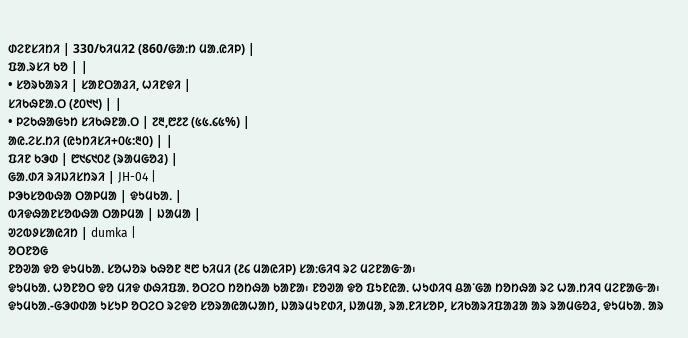ᱰᱮᱱᱥᱤᱴᱤ | 330/ᱠᱤᱢᱤ2 (860/ᱜᱟᱺᱴ ᱢᱟᱹᱭᱤᱞ) |
ᱯᱟᱹᱨᱥᱤ ᱠᱚ | |
• ᱥᱚᱨᱠᱟᱨᱤ | ᱥᱟᱱᱛᱟᱲᱤ, ᱦᱤᱱᱫᱤ |
ᱥᱤᱠᱷᱱᱟᱹᱛ (᱒᱐᱑᱑) | |
• ᱞᱮᱠᱷᱟᱜᱩᱴ ᱥᱤᱠᱷᱱᱟᱹᱛ | ᱗᱓,᱘᱒᱗ (᱕᱕.᱔᱕%) |
ᱟᱭ.ᱮᱥ.ᱴᱤ (ᱭᱩᱴᱤᱥᱤ+᱐᱕:᱓᱐) | |
ᱯᱤᱱ ᱠᱳᱰ | ᱘᱑᱔᱑᱐᱒ (ᱨᱟᱢᱜᱚᱲ) |
ᱜᱟᱹᱰᱤ ᱨᱤᱡᱤᱥᱴᱨᱤ | JH-04 |
ᱞᱳᱠᱥᱚᱵᱷᱟ ᱛᱟᱞᱢᱟ | ᱫᱩᱢᱠᱟᱹ |
ᱵᱤᱫᱷᱟᱱᱥᱚᱵᱷᱟ ᱛᱟᱞᱢᱟ | ᱡᱟᱢᱟ |
ᱣᱮᱵᱽᱥᱟᱭᱤᱴ | dumka |
ᱚᱛᱱᱚᱜ
ᱱᱚᱣᱟ ᱫᱚ ᱫᱩᱢᱠᱟᱹ ᱥᱚᱦᱚᱨ ᱠᱷᱚᱱ ᱓᱘ ᱠᱤᱢᱤ (᱒᱔ ᱢᱟᱭᱤᱞ) ᱥᱟᱺᱜᱤᱧ ᱨᱮ ᱢᱮᱱᱟᱜᱼᱟ᱾
ᱫᱩᱢᱠᱟᱹ ᱦᱚᱱᱚᱛ ᱫᱚ ᱢᱤᱫ ᱰᱷᱤᱯᱟᱹ ᱚᱛᱮᱛ ᱴᱚᱴᱷᱟ ᱠᱟᱱᱟ᱾ ᱱᱚᱣᱟ ᱫᱚ ᱯᱩᱱᱭᱟᱹ ᱦᱩᱰᱤᱧ ᱪᱟᱸᱜᱟ ᱴᱚᱴᱷᱟ ᱨᱮ ᱦᱟᱹᱴᱤᱧ ᱢᱮᱱᱟᱜᱼᱟ᱾ ᱫᱩᱢᱠᱟᱹ-ᱜᱳᱰᱰᱟ ᱩᱥᱩᱞ ᱚᱛᱮᱛ ᱨᱮᱫᱚ ᱥᱚᱨᱟᱭᱟᱦᱟᱴ, ᱡᱟᱨᱢᱩᱱᱰᱤ, ᱡᱟᱢᱟ, ᱨᱟᱹᱱᱤᱥᱚᱞ, ᱥᱤᱠᱟᱨᱤᱯᱟᱲᱟ ᱟᱨ ᱨᱟᱢᱜᱚᱲ, ᱫᱩᱢᱠᱟᱹ ᱟᱨ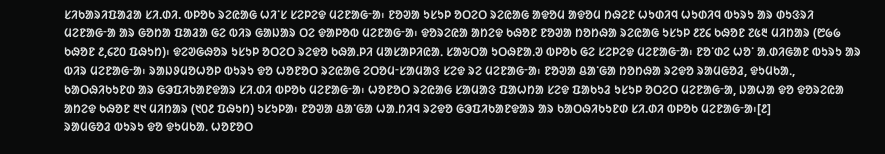ᱥᱤᱠᱟᱨᱤᱯᱟᱲᱟ ᱥᱤ.ᱰᱤ. ᱵᱞᱚᱠ ᱨᱮᱭᱟᱜ ᱦᱤᱸᱥ ᱥᱮᱞᱮᱫ ᱢᱮᱱᱟᱜᱼᱟ᱾ ᱱᱚᱣᱟ ᱩᱥᱩᱞ ᱚᱛᱮᱛ ᱨᱮᱭᱟᱜ ᱟᱫᱚᱢ ᱟᱫᱚᱢ ᱴᱷᱮᱱ ᱦᱩᱰᱤᱧ ᱦᱩᱰᱤᱧ ᱵᱩᱨᱩ ᱟᱨ ᱰᱩᱝᱨᱤ ᱢᱮᱱᱟᱜᱼᱟ ᱟᱨ ᱜᱚᱴᱟ ᱯᱟᱲᱟ ᱜᱮ ᱵᱤᱨ ᱜᱟᱡᱟᱨ ᱛᱮ ᱫᱟᱞᱚᱵ ᱢᱮᱱᱟᱜᱼᱟ᱾ ᱫᱚᱨᱮᱭᱟ ᱟᱴᱮᱫ ᱠᱷᱚᱱ ᱱᱚᱣᱟ ᱴᱚᱴᱷᱟ ᱨᱮᱭᱟᱜ ᱩᱥᱩᱞ ᱒᱗᱔ ᱠᱷᱚᱱ ᱗᱕᱓ ᱢᱤᱴᱟᱨ (᱘᱙᱙ ᱠᱷᱚᱱ ᱒,᱔᱗᱐ ᱯᱷᱩᱴ)᱾ ᱫᱮᱣᱜᱷᱚᱨ ᱩᱥᱩᱞ ᱚᱛᱮᱛ ᱨᱮᱫᱚ ᱠᱷᱟᱹᱞᱤ ᱢᱟᱥᱟᱞᱤᱭᱟᱹ ᱥᱟᱶᱛᱟ ᱩᱛᱷᱱᱟᱹᱣ ᱵᱞᱚᱠ ᱜᱮ ᱥᱮᱞᱮᱫ ᱢᱮᱱᱟᱜᱼᱟ᱾ ᱱᱚᱸᱰᱮ ᱦᱚᱸ ᱟᱹᱰᱤᱜᱟᱱ ᱵᱩᱨᱩ ᱟᱨ ᱵᱤᱨ ᱢᱮᱱᱟᱜᱼᱟ᱾ ᱨᱟᱡᱽᱢᱚᱦᱚᱞ ᱵᱩᱨᱩ ᱫᱚ ᱦᱚᱱᱚᱛ ᱨᱮᱭᱟᱜ ᱮᱛᱚᱢᱼᱥᱟᱢᱟᱝ ᱥᱮᱫ ᱨᱮ ᱢᱮᱱᱟᱜᱼᱟ᱾ ᱱᱚᱣᱟ ᱪᱟᱸᱜᱟ ᱴᱚᱴᱷᱟ ᱨᱮᱫᱚ ᱨᱟᱢᱜᱚᱲ, ᱫᱩᱢᱠᱟᱹ, ᱠᱟᱛᱷᱤᱠᱩᱱᱰ ᱟᱨ ᱜᱳᱯᱤᱠᱟᱱᱫᱟᱨ ᱥᱤ.ᱰᱤ ᱵᱞᱚᱠ ᱢᱮᱱᱟᱜᱼᱟ᱾ ᱦᱚᱱᱚᱛ ᱨᱮᱭᱟᱜ ᱥᱟᱢᱟᱝ ᱯᱟᱦᱴᱟ ᱥᱮᱫ ᱯᱟᱠᱩᱲ ᱩᱥᱩᱞ ᱚᱛᱮᱛ ᱢᱮᱱᱟᱜᱼᱟ, ᱡᱟᱦᱟ ᱫᱚ ᱫᱚᱨᱮᱭᱟ ᱟᱴᱮᱫ ᱠᱷᱚᱱ ᱓᱑ ᱢᱤᱴᱟᱨ (᱑᱐᱒ ᱯᱷᱩᱴ) ᱩᱥᱩᱞᱟ᱾ ᱱᱚᱣᱟ ᱪᱟᱸᱜᱟ ᱦᱟᱹᱴᱤᱧ ᱨᱮᱫᱚ ᱜᱳᱯᱤᱠᱟᱱᱫᱟᱨ ᱟᱨ ᱠᱟᱛᱷᱤᱠᱩᱱᱰ ᱥᱤ.ᱰᱤ ᱵᱞᱚᱠ ᱢᱮᱱᱟᱜᱼᱟ᱾[᱒]
ᱨᱟᱢᱜᱚᱲ ᱵᱩᱨᱩ ᱫᱚ ᱫᱩᱢᱠᱟᱹ ᱦᱚᱱᱚᱛ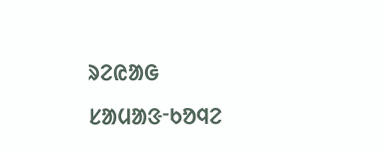ᱨᱮᱭᱟᱜ ᱥᱟᱢᱟᱝᱼᱠᱚᱧᱮ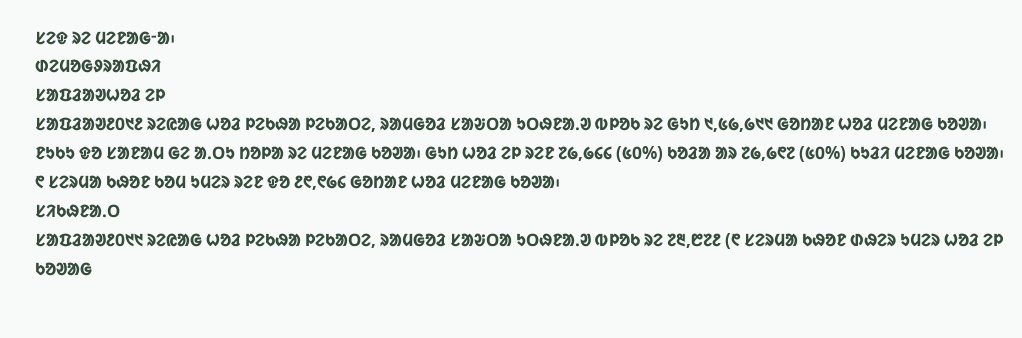ᱥᱮᱫ ᱨᱮ ᱢᱮᱱᱟᱜᱼᱟ᱾
ᱰᱮᱢᱚᱜᱽᱨᱟᱯᱷᱤ
ᱥᱟᱯᱲᱟᱣᱦᱚᱲ ᱮᱞ
ᱥᱟᱯᱲᱟᱣ᱒᱐᱑᱒ ᱨᱮᱭᱟᱜ ᱦᱚᱲ ᱞᱮᱠᱷᱟ ᱞᱮᱠᱟᱛᱮ, ᱨᱟᱢᱜᱚᱲ ᱥᱟᱶᱛᱟ ᱩᱛᱷᱱᱟᱹᱣ ᱵᱞᱚᱠ ᱨᱮ ᱜᱩᱴ ᱑,᱕᱙,᱙᱑᱑ ᱜᱚᱴᱟᱱ ᱦᱚᱲ ᱢᱮᱱᱟᱜ ᱠᱚᱣᱟ᱾ ᱱᱩᱠᱩ ᱫᱚ ᱥᱟᱱᱟᱢ ᱜᱮ ᱟᱹᱛᱩ ᱴᱚᱞᱟ ᱨᱮ ᱢᱮᱱᱟᱜ ᱠᱚᱣᱟ᱾ ᱜᱩᱴ ᱦᱚᱲ ᱮᱞ ᱨᱮᱱ ᱗᱙,᱙᱔᱔ (᱕᱐%) ᱠᱚᱲᱟ ᱟᱨ ᱗᱙,᱙᱖᱗ (᱕᱐%) ᱠᱩᱲᱤ ᱢᱮᱱᱟᱜ ᱠᱚᱣᱟ᱾ ᱖ ᱥᱮᱨᱢᱟ ᱠᱷᱚᱱ ᱠᱚᱢ ᱩᱢᱮᱨ ᱨᱮᱱ ᱫᱚ ᱒᱖,᱖᱙᱔ ᱜᱚᱴᱟᱱ ᱦᱚᱲ ᱢᱮᱱᱟᱜ ᱠᱚᱣᱟ᱾
ᱥᱤᱠᱷᱱᱟᱹᱛ
ᱥᱟᱯᱲᱟᱣ᱒᱐᱑᱑ ᱨᱮᱭᱟᱜ ᱦᱚᱲ ᱞᱮᱠᱷᱟ ᱞᱮᱠᱟᱛᱮ, ᱨᱟᱢᱜᱚᱲ ᱥᱟᱶᱛᱟ ᱩᱛᱷᱱᱟᱹᱣ ᱵᱞᱚᱠ ᱨᱮ ᱗᱓,᱘᱗᱒ (᱖ ᱥᱮᱨᱢᱟ ᱠᱷᱚᱱ ᱰᱷᱮᱨ ᱩᱢᱮᱨ ᱦᱚᱲ ᱮᱞ ᱠᱚᱣᱟᱜ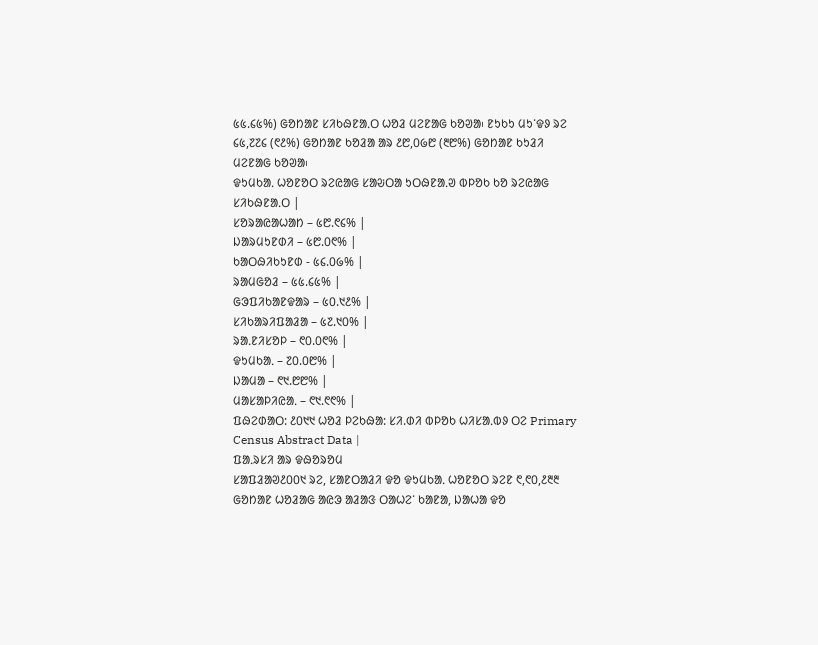᱕᱕.᱔᱕%) ᱜᱚᱴᱟᱱ ᱥᱤᱠᱷᱱᱟᱹᱛ ᱦᱚᱲ ᱢᱮᱱᱟᱜ ᱠᱚᱣᱟ᱾ ᱱᱩᱠᱩ ᱢᱩᱸᱫᱽ ᱨᱮ ᱔᱕,᱗᱗᱔ (᱖᱒%) ᱜᱚᱴᱟᱱ ᱠᱚᱲᱟ ᱟᱨ ᱒᱘,᱐᱙᱘ (᱓᱘%) ᱜᱚᱴᱟᱱ ᱠᱩᱲᱤ ᱢᱮᱱᱟᱜ ᱠᱚᱣᱟ᱾
ᱫᱩᱢᱠᱟᱹ ᱦᱚᱱᱚᱛ ᱨᱮᱭᱟᱜ ᱥᱟᱶᱛᱟ ᱩᱛᱷᱱᱟᱹᱣ ᱵᱞᱚᱠ ᱠᱚ ᱨᱮᱭᱟᱜ ᱥᱤᱠᱷᱱᱟᱹᱛ |
ᱥᱚᱨᱟᱭᱟᱦᱟᱴ – ᱕᱘.᱖᱔% |
ᱡᱟᱨᱢᱩᱱᱰᱤ – ᱕᱘.᱐᱖% |
ᱠᱟᱛᱷᱤᱠᱩᱱᱰ - ᱕᱔.᱐᱙% |
ᱨᱟᱢᱜᱚᱲ – ᱕᱕.᱔᱕% |
ᱜᱳᱯᱤᱠᱟᱱᱫᱟᱨ – ᱕᱐.᱑᱒% |
ᱥᱤᱠᱟᱨᱤᱯᱟᱲᱟ – ᱕᱗.᱑᱐% |
ᱨᱟᱹᱱᱤᱥᱚᱞ – ᱖᱐.᱐᱖% |
ᱫᱩᱢᱠᱟᱹ – ᱗᱐.᱐᱘% |
ᱡᱟᱢᱟ – ᱖᱑.᱘᱘% |
ᱢᱟᱥᱟᱞᱤᱭᱟᱹ – ᱖᱑.᱖᱖% |
ᱯᱷᱮᱰᱟᱛ: ᱒᱐᱑᱑ ᱦᱚᱲ ᱞᱮᱠᱷᱟ: ᱥᱤ.ᱰᱤ ᱵᱞᱚᱠ ᱦᱤᱥᱟᱹᱵᱽ ᱛᱮ Primary Census Abstract Data |
ᱯᱟᱹᱨᱥᱤ ᱟᱨ ᱫᱷᱚᱨᱚᱢ
ᱥᱟᱯᱲᱟᱣ᱒᱐᱐᱑ ᱨᱮ, ᱥᱟᱱᱛᱟᱲᱤ ᱫᱚ ᱫᱩᱢᱠᱟᱹ ᱦᱚᱱᱚᱛ ᱨᱮᱱ ᱖,᱖᱐,᱒᱓᱓ ᱜᱚᱴᱟᱱ ᱦᱚᱲᱟᱜ ᱟᱭᱳ ᱟᱲᱟᱝ ᱛᱟᱦᱮᱸ ᱠᱟᱱᱟ, ᱡᱟᱦᱟ ᱫᱚ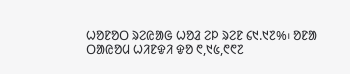ᱦᱚᱱᱚᱛ ᱨᱮᱭᱟᱜ ᱦᱚᱲ ᱮᱞ ᱨᱮᱱ ᱔᱑.᱑᱗%᱾ ᱚᱱᱟ ᱛᱟᱭᱚᱢ ᱦᱤᱱᱫᱤ ᱫᱚ ᱖,᱑᱕,᱖᱖᱗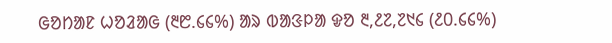ᱜᱚᱴᱟᱱ ᱦᱚᱲᱟᱜ (᱓᱘.᱔᱔%) ᱟᱨ ᱵᱟᱝᱞᱟ ᱫᱚ ᱓,᱒᱗,᱗᱑᱔ (᱒᱐.᱔᱔%)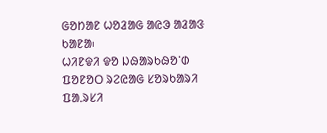ᱜᱚᱴᱟᱱ ᱦᱚᱲᱟᱜ ᱟᱭᱳ ᱟᱲᱟᱝ ᱠᱟᱱᱟ᱾
ᱦᱤᱱᱫᱤ ᱫᱚ ᱡᱷᱟᱨᱠᱷᱚᱸᱰ ᱯᱚᱱᱚᱛ ᱨᱮᱭᱟᱜ ᱥᱚᱨᱠᱟᱨᱤ ᱯᱟᱹᱨᱥᱤ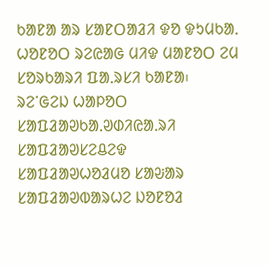ᱠᱟᱱᱟ ᱟᱨ ᱥᱟᱱᱛᱟᱲᱤ ᱫᱚ ᱫᱩᱢᱠᱟᱹ ᱦᱚᱱᱚᱛ ᱨᱮᱭᱟᱜ ᱢᱤᱫ ᱢᱟᱱᱚᱛ ᱮᱢ ᱥᱚᱨᱠᱟᱨᱤ ᱯᱟᱹᱨᱥᱤ ᱠᱟᱱᱟ᱾
ᱨᱮᱸᱜᱮᱡ ᱦᱟᱞᱚᱛ
ᱥᱟᱯᱲᱟᱣᱠᱟᱹᱣᱰᱤᱭᱟᱹᱨᱤ
ᱥᱟᱯᱲᱟᱣᱥᱮᱪᱮᱫ
ᱥᱟᱯᱲᱟᱣᱦᱚᱲᱢᱚ ᱥᱟᱶᱟᱨ
ᱥᱟᱯᱲᱟᱣᱵᱟᱨᱦᱮ ᱡᱚᱱᱚᱲ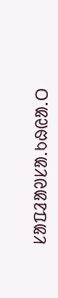ᱥᱟᱯᱲᱟᱣᱥᱟᱹᱠᱷᱭᱟᱹᱛ